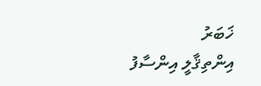ޚަބަރު
އިންތިޤާލީ އިންސާފު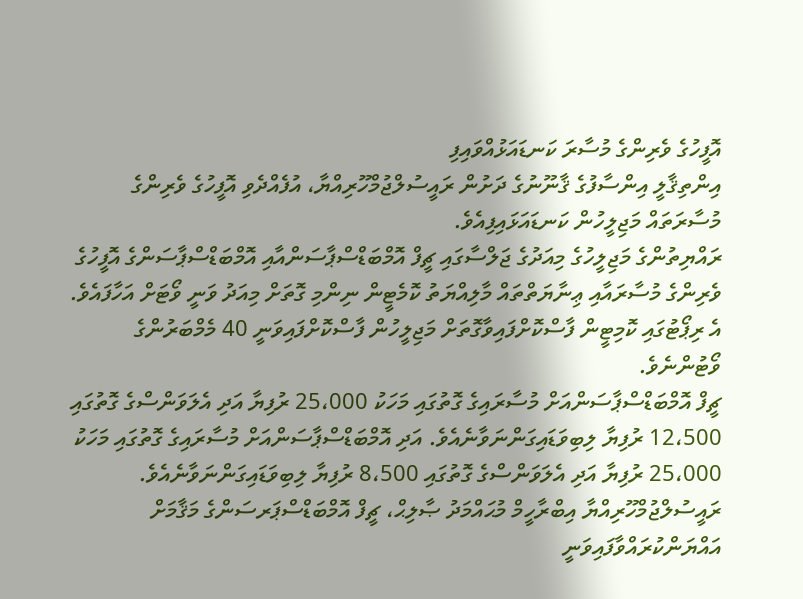އޮފީހުގެ ވެރިންގެ މުސާރަ ކަނޑައަޅުއްވައިފި
އިންތިޤާލީ އިންސާފުގެ ޤާނޫނުގެ ދަށުން ރައީސުލްޖުމްހޫރިއްޔާ، އުފެއްދެވި އޮފީހުގެ ވެރިންގެ މުސާރަތައް މަޖިލީހުން ކަނޑައަޅައިފިއެވެ.
ރައްޔިތުންގެ މަޖިލީހުގެ މިއަދުގެ ޖަލްސާގައި ޗީފް އޮމްބަޑްސްޕާސަންއާއި އޮމްބަޑްސްޕާސަންގެ އޮފީހުގެ ވެރިންގެ މުސާރައާއި ޢިނާޔަތްތައް މާލިއްޔަތު ކޮމެޓީން ނިންމި ގޮތަށް މިއަދު ވަނީ ވޯޓަށް އަހާފައެވެ. އެ ރިޕޯޓުގައި ކޮމިޓީން ފާސްކޮށްފައިވާގޮތަށް މަޖިލީހުން ފާސްކޮށްފައިވަނީ 40 މެމްބަރުންގެ ވޯޓުންނެވެ.
ޗީފް އޮމްބަޑްސްޕާސަންއަށް މުސާރައިގެ ގޮތުގައި މަހަކު 25،000 ރުފިޔާ އަދި އެލަވަންސްގެ ގޮތުގައި 12،500 ރުފިޔާ ލިބިވަޑައިގަންނަވާނެއެވެ. އަދި އޮމްބަޑްސްޕާސަންއަށް މުސާރައިގެ ގޮތުގައި މަހަކު 25،000 ރުފިޔާ އަދި އެލަވަންސްގެ ގޮތުގައި 8،500 ރުފިޔާ ލިބިވަޑައިގަންނަވާނެއެވެ. ރައީސުލްޖުމްހޫރިއްޔާ އިބްރާހީމް މުޙައްމަދު ޞާލިޙް، ޗީފް އޮމްބަޑްސްޕަރސަންގެ މަޤާމަށް އައްޔަންކުރައްވާފައިވަނީ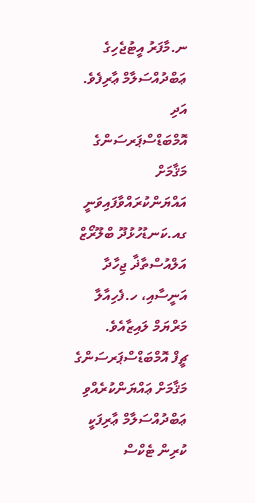ނ.މާފަރު އީޓުޖެހިގެ ޢަބްދުއްސަލާމް ޢާރިފެވެ. އަދި އޮމްބަޑްސްޕަރސަންގެ މަޤާމަށް އައްޔަންކުރައްވާފައިވަނީ ގއ.ކަނޑުހުޅުދޫ ބްލޫރޯޒް އަލްއުސްތާޛާ ޖިހާދާ އަނީސާއި، ހ.ފެހިއާލާ މަރްޔަމް ލައިޒާއެވެ.
ޗީފް އޮމްބަޑްސްޕަރސަންގެ މަޤާމަށް ޢައްޔަންކުރެއްވި ޢަބްދުއްސަލާމް ޢާރިފަކީ ކުރިން ޓެކްސް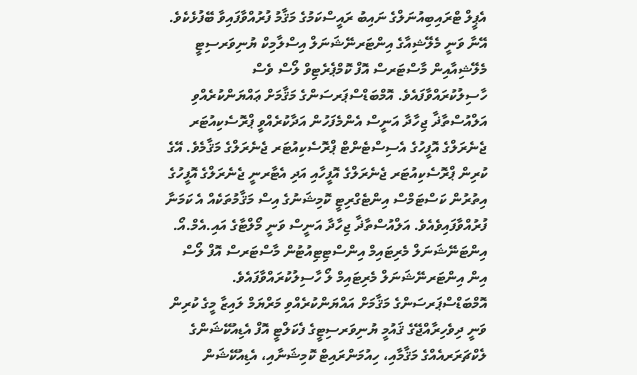އެޕީލް ޓްރައިބިއުނަލްގެ ނައިބު ރައީސްކަމުގެ މަޤާމު ފުރުއްވާފައިވާ ބޭފުޅެކެވެ. އޭނާ ވަނީ މެލޭޝިއާގެ އިންޓަރނޭޝަނަލް އިސްލާމިކް ޔުނިވަރސިޓީ މެލޭޝިއާއިން މާސްޓަރސް އޮފް ކޮމްޕެރެޓިވް ލޯސް ވެސް ހާސިލުކުރައްވާފައެވެ. އޮމްބަޑްސްޕަރސަންގެ މަޤާމަށް ޢައްޔަންކުރެއްވި އަލްއުސްތާޛާ ޖިހާދާ އަނީސް އެންމެފަހުން އަދާކުރެއްވީ ޕްރޮސެކިއުޓަރ ޖެނެރަލްގެ އޮފީހުގެ އެސިސްޓެންޓް ޕްރޮސެކިއުޓަރ ޖެނެރަލްގެ މަޤާމެވެ. އޭގެ ކުރިން ޕްރޮސެކިއުޓަރ ޖެނެރަލްގެ އޮފީހާއި އަދި އެޓާރނީ ޖެނެރަލްގެ އޮފީހުގެ އިތުރުން ކަސްޓަމްސް އިންޓެގްރިޓީ ކޮމިޝަނުގެ އިސް މަޤާމުތަކެއް އެ ކަމަނާ ފުރުއްވާފައިވެއެވެ. އަލްއުސްތާޛާ ޖިހާދާ އަނީސް ވަނީ މޯލްޓާގެ އައި.އެމް.އޯ. އިންޓަނޭޝަނަލް މެރިޓައިމް އިންސްޓިޓިއުޓުން މާސްޓަރސް އޮފް ލޯސް އިން އިންޓަރނޭޝަނަލް މެރިޓައިމް ލޯ ހާސިލުކުރައްވާފައެވެ.
އޮމްބަޑްސްޕަރސަންގެ މަޤާމަށް އައްޔަންކުރެއްވި މަރްޔަމް ލައިޒާ މީގެ ކުރިން ވަނީ ދިވެހިރާއްޖޭގެ ޤައުމީ ޔުނިވަރސިޓީގެ ފެކަލްޓީ އޮފް އެޑިއުކޭޝަންގެ ލެކްޗަރަރއެއްގެ މަޤާމާއި، ހިއުމަންރައިޓް ކޮމިޝަނާއި، އެޑިއުކޭޝަން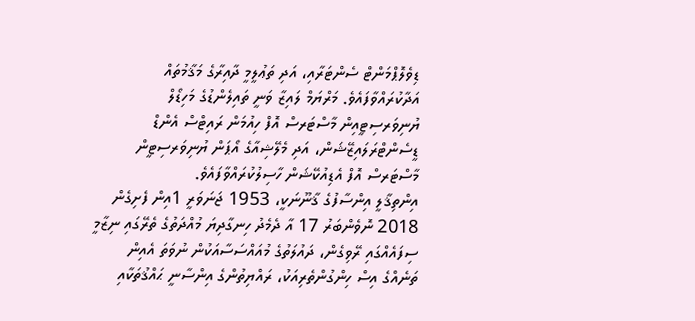ޑިވެލޮޕްމަންޓް ސެންޓަރާއި، އަދި ތަޢުލީމީ ދާއިރާގެ މަޤާމުތައް އަދާކުރައްވާފައެވެ. މަރްޔަމް ލައިޒާ ވަނީ ތައިލެންޑުގެ މަހިޑޯލް ޔުނިވަރސިޓީއިން މާސްޓަރސް އޮފް ހިއުމަން ރައިޓްސް އެންޑް ޑީސެންޓްރަލައިޒޭޝަން، އަދި މެލޭޝިއާގެ އޯޕަން ޔުނިވަރސިޓީން މާސްޓަރސް އޮފް އެޑިއުކޭޝަން ހާސިލުކުރައްވާފައެވެ.
އިންތިޤާލީ އިންސާފުގެ ޤާނޫނަކީ، 1953 ޖަނަވަރީ 1އިން ފެށިގެން 2018 ނޮވެންބަރު 17 އާ ދެމެދު ހިނގާދިޔަ މުއްދަތުގެ ތެރޭގައި ނިޒާމީ ސިފައެއްގައި ރޭވިގެން، ދައުލަތުގެ މުއައްސަސާއަކުން ނުވަތަ އެއިން ތަނެއްގެ އިސް ހިންގުންތެރިއަކު، ރައްޔިތުންގެ އިންސާނީ ޙައްޤުތަކާއި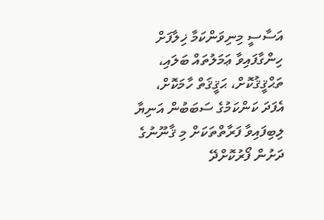އަސާސީ މިނިވަންކަމާ ޚިލާފަށް ހިންގާފައިވާ ޢަމަލުތައް ބަލައި، ތަޙްޤީޤުކޮށް، ޙަޤީޤަތް ހާމަކޮށް، އެފަދަ ކަންކަމުގެ ސަބަބުން އަނިޔާ ލިބިފައިވާ ފަރާތްތަކަށް މި ޤާނޫނުގެ ދަށުން ފޯރުކޮށްދޭ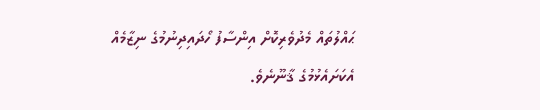ޙައްލުތައް މެދުވެރިކޮށް އިންސާފު ހޯދައިދިނުމުގެ ނިޒާމެއް އެކަށައެޅުމުގެ ޤާނޫނެވެ.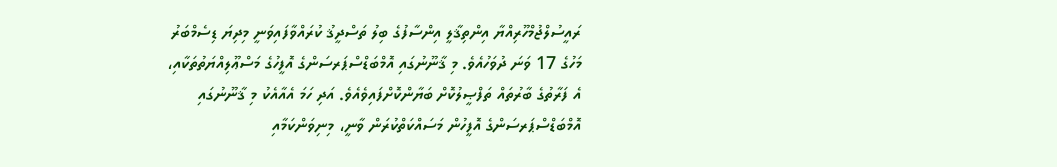ރައީސުލްޖުމްހޫރިއްޔާ އިންތިޤާލީ އިންސާފުގެ ބިލު ތަސްދީޤު ކުރައްވާފައިވަނީ މިދިޔަ ޑިސެމްބަރު މަހުގެ 17 ވަނަ ދުވަހުއެވެ. މި ޤާނޫނުގައި އޮމްބަޑްސްޕަރސަންގެ އޮފީހުގެ މަސްޢޫލިއްޔަތުތަކާއި، އެ ފަރާތުގެ ބާރުތައް ތަފްޞީލުކޮށް ބަޔާންކޮށްފައިވެއެވެ. އަދި ހަމަ އެއާއެކު މި ޤާނޫނުގައި އޮމްބަޑްސްޕަރސަންގެ އޮފީހުން މަސައްކަތްކުރަން ވާނީ، މިނިވަންކަމާއި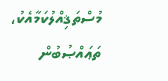މުސްތަޤިއްލުކަމާއެކު، ތަޢައްޞުބުން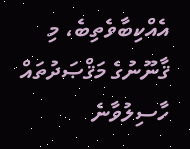އެއްކިބާވެތިބެ، މި ޤާނޫނުގެ މަޤްޞަދުތައް ހާސިލުވާނެ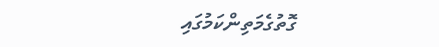ގޮތުގެމަތިންކަމުގައި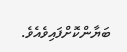ބަޔާންކޮށްފައިވެއެވެ.